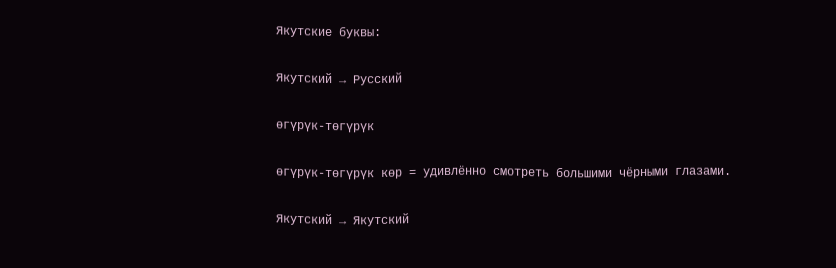Якутские буквы:

Якутский → Русский

өгүрүк-төгүрүк

өгүрүк-төгүрүк көр = удивлённо смотреть большими чёрными глазами.

Якутский → Якутский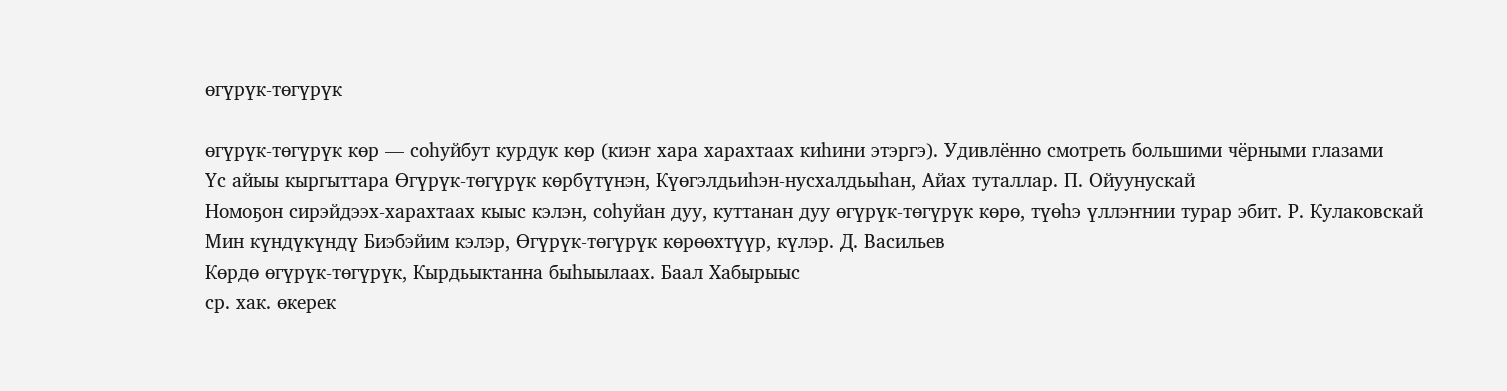өгүрүк-төгүрүк

өгүрүк-төгүрүк көр — соһуйбут курдук көр (киэҥ хара харахтаах киһини этэргэ). Удивлённо смотреть большими чёрными глазами
Үс айыы кыргыттара Өгүрүк-төгүрүк көрбүтүнэн, Күөгэлдьиһэн-нусхалдьыһан, Айах туталлар. П. Ойуунускай
Номоҕон сирэйдээх-харахтаах кыыс кэлэн, соһуйан дуу, куттанан дуу өгүрүк-төгүрүк көрө, түөһэ үллэҥнии турар эбит. Р. Кулаковскай
Мин күндүкүндү Биэбэйим кэлэр, Өгүрүк-төгүрүк көрөөхтүүр, күлэр. Д. Васильев
Көрдө өгүрүк-төгүрүк, Кырдьыктанна быһыылаах. Баал Хабырыыс
ср. хак. өкерек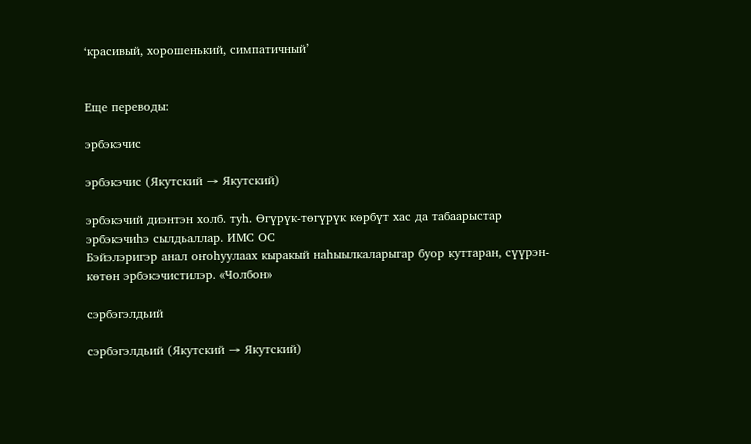‘красивый, хорошенький, симпатичный’


Еще переводы:

эрбэкэчис

эрбэкэчис (Якутский → Якутский)

эрбэкэчий диэнтэн холб. туһ. Өгүрүк-төгүрүк көрбүт хас да табаарыстар эрбэкэчиһэ сылдьаллар. ИМС ОС
Бэйэлэригэр анал оҥоһуулаах кыракый наһыылкаларыгар буор куттаран, сүүрэн-көтөн эрбэкэчистилэр. «Чолбон»

сэрбэгэлдьий

сэрбэгэлдьий (Якутский → Якутский)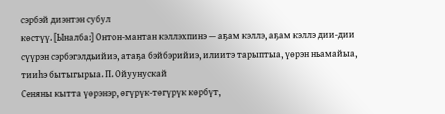сэрбэй диэнтэн субул
көстүү. [Ыналба:] Онтон-мантан кэллэхпинэ — аҕам кэллэ, аҕам кэллэ дии-дии сүүрэн сэрбэгэлдьийиэ, атаҕа бэйбэрийиэ, илиитэ тарыптыа, үөрэн ньамайыа, тииһэ бытыгырыа. П. Ойуунускай
Сеняны кытта үөрэнэр, өгүрүк-төгүрүк көрбүт,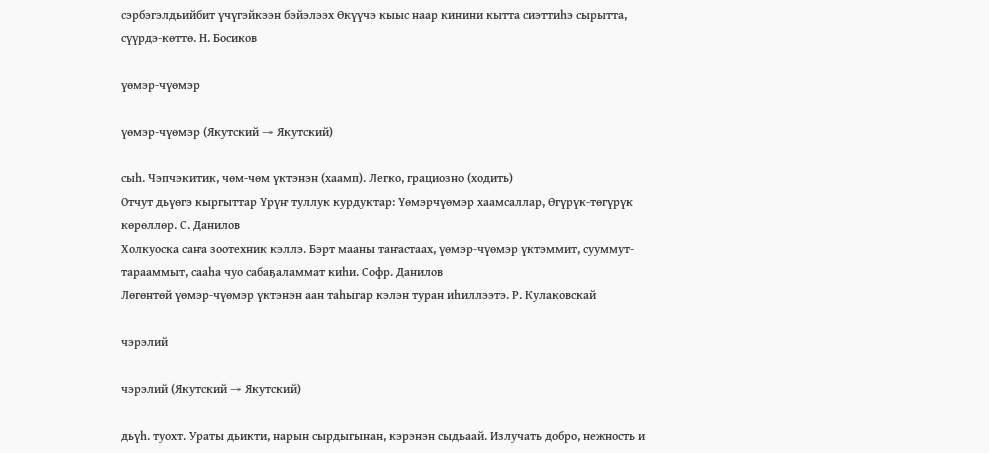сэрбэгэлдьийбит үчүгэйкээн бэйэлээх Өкүүчэ кыыс наар кинини кытта сиэттиһэ сырытта, сүүрдэ-көттө. Н. Босиков

үөмэр-чүөмэр

үөмэр-чүөмэр (Якутский → Якутский)

сыһ. Чэпчэкитик, чөм-чөм үктэнэн (хаамп). Легко, грациозно (ходить)
Отчут дьүөгэ кыргыттар Үрүҥ туллук курдуктар: Үөмэрчүөмэр хаамсаллар, Өгүрүк-төгүрүк көрөллөр. С. Данилов
Холкуоска саҥа зоотехник кэллэ. Бэрт мааны таҥастаах, үөмэр-чүөмэр үктэммит, сууммут-тарааммыт, сааһа чуо сабаҕаламмат киһи. Софр. Данилов
Лөгөнтөй үөмэр-чүөмэр үктэнэн аан таһыгар кэлэн туран иһиллээтэ. Р. Кулаковскай

чэрэлий

чэрэлий (Якутский → Якутский)

дьүһ. туохт. Ураты дьикти, нарын сырдыгынан, кэрэнэн сыдьаай. Излучать добро, нежность и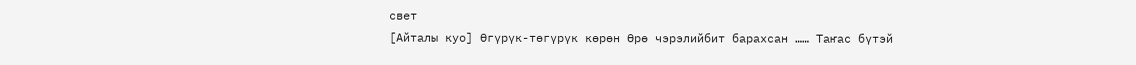свет
[Айталы куо] Өгүрүк-төгүрүк көрөн Өрө чэрэлийбит барахсан …… Таҥас бүтэй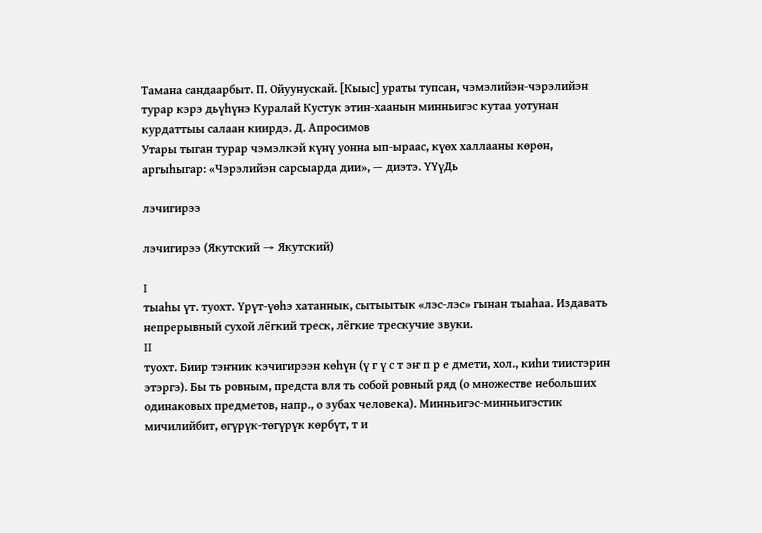Тамана сандаарбыт. П. Ойуунускай. [Кыыс] ураты тупсан, чэмэлийэн-чэрэлийэн турар кэрэ дьүһүнэ Куралай Кустук этин-хаанын минньигэс кутаа уотунан курдаттыы салаан киирдэ. Д. Апросимов
Утары тыган турар чэмэлкэй күнү уонна ып-ыраас, күөх халлааны көрөн, аргыһыгар: «Чэрэлийэн сарсыарда дии», — диэтэ. ҮҮүДь

лэчигирээ

лэчигирээ (Якутский → Якутский)

I
тыаһы үт. туохт. Үрүт-үөһэ хатаннык, сытыытык «лэс-лэс» гынан тыаһаа. Издавать непрерывный сухой лёгкий треск, лёгкие трескучие звуки.
II
туохт. Биир тэҥник кэчигирээн көһүн (ү г ү с т эҥ п р е дмети, хол., киһи тиистэрин этэргэ). Бы ть ровным, предста вля ть собой ровный ряд (о множестве небольших одинаковых предметов, напр., о зубах человека). Минньигэс-минньигэстик мичилийбит, өгүрүк-төгүрүк көрбүт, т и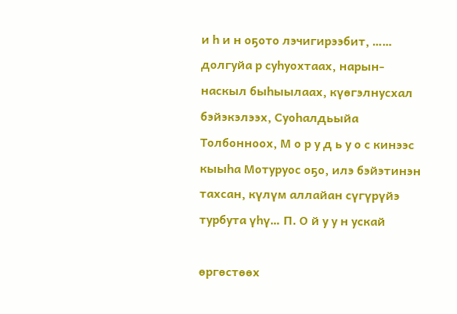и һ и н оҕото лэчигирээбит, …… долгуйа р суһуохтаах, нарын-наскыл быһыылаах, күөгэлнусхал бэйэкэлээх, Суоһалдьыйа Толбонноох, М о р у д ь у о с кинээс кыыһа Мотуруос оҕо, илэ бэйэтинэн тахсан, күлүм аллайан сүгүрүйэ турбута үһү… П. О й у у н ускай

өргөстөөх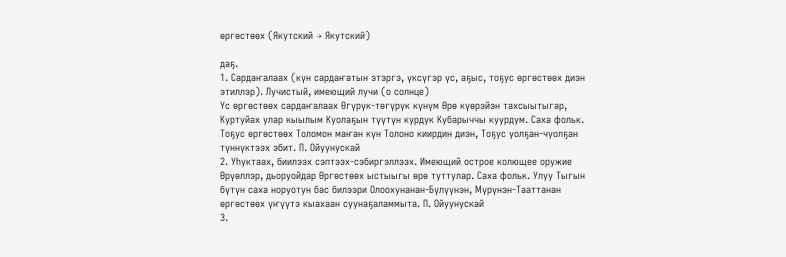өргөстөөх (Якутский → Якутский)

даҕ.
1. Сардаҥалаах (күн сардаҥатын этэргэ, үксүгэр үс, аҕыс, тоҕус өргөстөөх диэн этиллэр). Лучистый, имеющий лучи (о солнце)
Үс өргөстөөх сардаҥалаах Өгүрүк-төгүрүк күнүм Өрө күөрэйэн тахсыытыгар, Куртуйах улар кыылым Куолаҕын түүтүн курдук Кубарыччы куурдум. Саха фольк. Тоҕус өргөстөөх Толомон маҥан күн Толоно киирдин диэн, Тоҕус уолҕан-чуолҕан түннүктээх эбит. П. Ойуунускай
2. Уһуктаах, биилээх сэптээх-сэбиргэллээх. Имеющий острое колющее оружие
Өрүөллэр, дьоруойдар Өргөстөөх ыстыыгы өрө туттулар. Саха фольк. Улуу Тыгын бүтүн саха норуотун бас билээри Олоохунанан-Бүлүүнэн, Мүрүнэн-Тааттанан өргөстөөх үҥүүтэ кыахаан суунаҕаламмыта. П. Ойуунускай
3.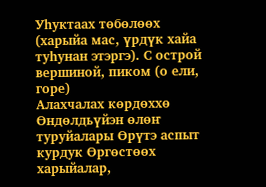Уһуктаах төбөлөөх (харыйа мас, үрдүк хайа туһунан этэргэ). С острой вершиной, пиком (о ели, горе)
Алахчалах көрдөххө Өндөлдьүйэн өлөҥ туруйалары Өрүтэ аспыт курдук Өргөстөөх харыйалар,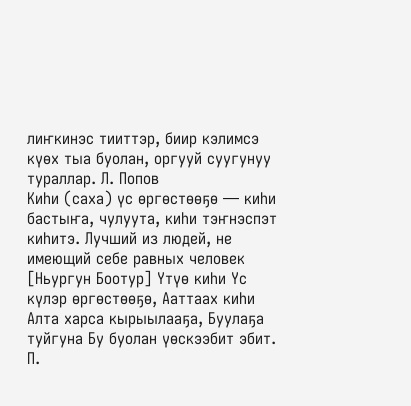лиҥкинэс тииттэр, биир кэлимсэ күөх тыа буолан, оргууй суугунуу тураллар. Л. Попов
Киһи (саха) үс өргөстөөҕө — киһи бастыҥа, чулуута, киһи тэҥнэспэт киһитэ. Лучший из людей, не имеющий себе равных человек
[Ньургун Боотур] Үтүө киһи Үс күлэр өргөстөөҕө, Ааттаах киһи Алта харса кырыылааҕа, Буулаҕа туйгуна Бу буолан үөскээбит эбит. П.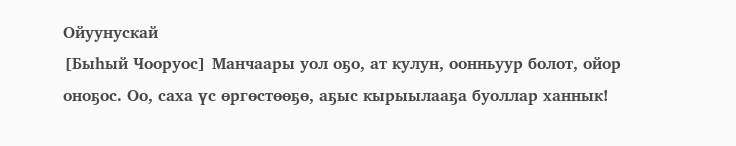Ойуунускай
[Быһый Чооруос] Манчаары уол оҕо, ат кулун, оонньуур болот, ойор оноҕос. Оо, саха үс өргөстөөҕө, аҕыс кырыылааҕа буоллар ханнык!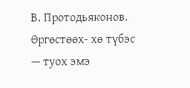В. Протодьяконов. Өргөстөөх- хө түбэс — туох эмэ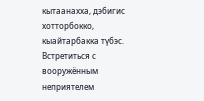кытаанахха, дэбигис хотторбокко, кыайтарбакка түбэс. Встретиться с вооружённым неприятелем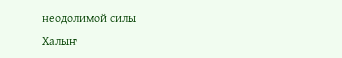неодолимой силы
Халыҥ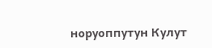норуоппутун Кулут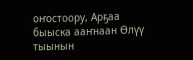оҥостоору, Арҕаа быыска ааҥнаан Өлүү тыынын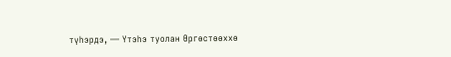түһэрдэ, — Үтэһэ туолан Өргөстөөххө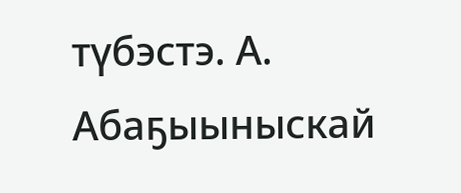түбэстэ. А. Абаҕыыныскай